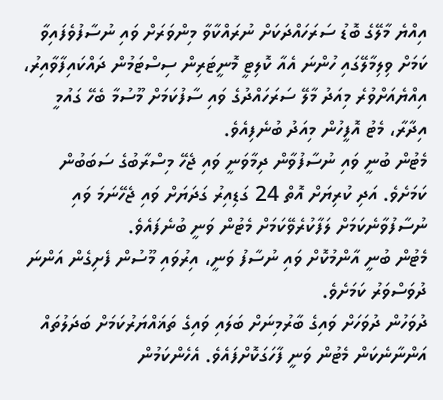އިއްޔެ މާލޭގެ ބޮޑު ސަރަހައްދަކަށް ނުރައްކާވާ މިންވަރަށް ވައި ނުސާފުވެފައިވާ ކަމަށް ވިލިމާލޭގައި ހުންނަ އެއާ ކޮލިޓީ މޮނީޓަރިން ސިސްޓަމުން ދައްކައިފާވާއިރު، އިއްޔެއަށްވުރެ މިއަދު މާލޭ ސަރަހައްދުގެ ވައި ސާފުކަމަށް މޫސުމާ ބެހޭ ގައުމީ އިދާރާ، މެޓު އޮފީހުން މިއަދު ބުނެފިއެވެ.
މެޓުން ބުނީ ވައި ނުސާފުވާން ދިމާވަނީ ވައި ޖެހޭ މިސްރާބުގެ ސަބަބުން ކަމަށެވެ. އަދި ކުރިޔަށް އޮތް 24 ގަޑިއިރު ގަދަޔަށް ވައި ޖެހޭނަމަ ވައި ނުސާފުވާނެކަމަށް ލަފާކުރެވޭކަމަށް މެޓުން ވަނީ ބުނެފައެވެ.
މެޓުން ބުނީ އާންމުކޮށް ވައި ނުސާފު ވަނީ، އިރުވައި މޫސުން ފެށިގެން އަންނަ ދުވަސްވަރު ކަމަށެވެ.
ދުވަހުން ދުވަހަށް ވައިގެ ބާރުމިނަށް ބަލައި ވައިގެ ތަޣައްޔަރުކަމަށް ބަދަލުތައް އަންނާނެކަން މެޓުން ވަނީ ފާހަގަކޮށްފައެވެ. އެހެންކަމުން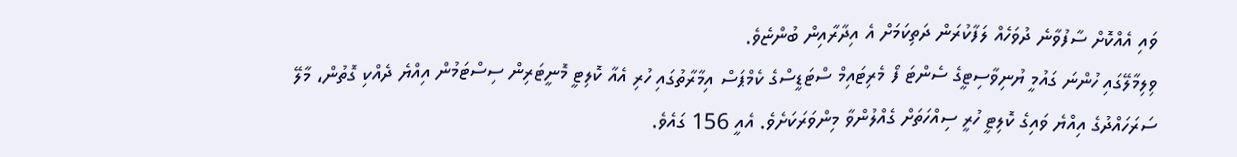ވައި އެއްކޮށް ސާފުވާނެ ދުވަހެއް ލަފާކުރަން ދަތިކަމަށް އެ އިދާރާއިން ބުންޏެވެ.
ވިލިމާލޭގައި ހުންނަ ގައުމީ ޔުނިވާސިޓީގެ ސެންޓަ ފޯ މެރިޓައިމް ސްޓަޑީސްގެ ކެމްޕަސް އިމާރާތުގައި ހުރި އެއާ ކޮލިޓީ މޮނީޓަރިން ސިސްޓަމުން އިއްޔެ ދެއްކި ގޮތުން، މާލޭ ސަރަހައްދުގެ އިއްޔެ ވައިގެ ކޮލިޓީ ހުރީ ސިއްހަތަށް ގެއްލުންވާ މިންވަރަކަށެވެ. އެއީ 156 ގައެވެ.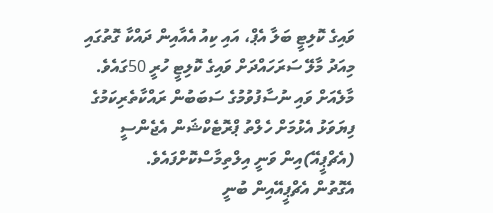ވައިގެ ކޮލިޓީ ބަލާ އެޕް، އައި ކިއު އެއާއިން ދައްކާ ގޮތުގައި މިއަދު މާލޭ ސަރަހައްދަށް ވައިގެ ކޮލިޓީ ހުރީ 50ގައެވެ.
މާލެއަށް ވައި ނުސާފުވުމުގެ ސަބަބުން ރައްކާތެރިކަމުގެ ފިޔަވަޅު އެޅުމަށް ހެލްތު ޕްރޮޓެކްޝަން އެޖެންސީ (އެޗްޕީއޭ)އިން ވަނީ އިލްތިމާސްކޮށްފައެވެ.
އެގޮތުން އެޗްޕީއޭއިން ބުނީ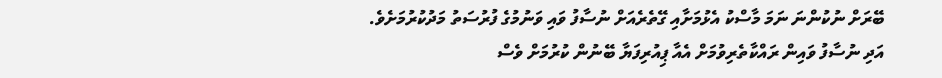ބޭރަށް ނުކުންނަ ނަމަ މާސްކު އެޅުމަށާއި ގޭތެރެއަށް ނުސާފު ވައި ވަނުމުގެ ފުރުސަތު މަދުކުރުމަށެވެ.
އަދި ނުސާފު ވައިން ރައްކާތެރިވުމަށް އެއާ ޕިއުރިފަޔާ ބޭނުން ކުރުމަށް ވެސް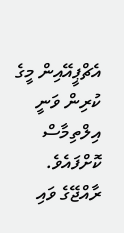އެޗްޕީއޭއިން މީގެ ކުރިން ވަނީ އިލްތިމާސް ކޮށްފައެވެ.
ރާއްޖޭގެ ވައި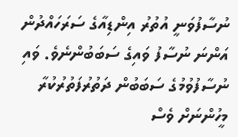ނުސާފުވަނީ އުތުރު އިންޑިއާގެ ސަރަހައްދުން އަންނަ ނުސާފު ވައިގެ ސަބަބުންނެވެ. ވައި ނުސާފުވުމުގެ ސަބަބުން ދަތުރުފަތުރުކުރާ މީހުންނަށް ވެސް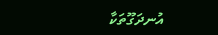އުނދަގޫތަކާ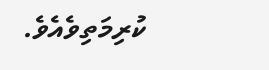ކުރިމަތިވެއެވެ.